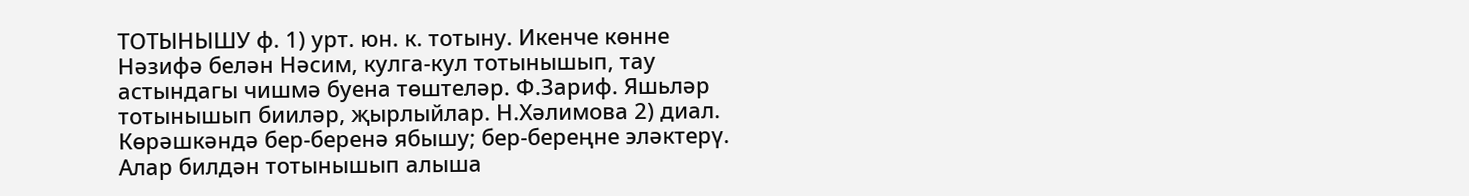ТОТЫНЫШУ ф. 1) урт. юн. к. тотыну. Икенче көнне Нәзифә белән Нәсим, кулга-кул тотынышып, тау астындагы чишмә буена төштеләр. Ф.Зариф. Яшьләр тотынышып бииләр, җырлыйлар. Н.Хәлимова 2) диал. Көрәшкәндә бер-беренә ябышу; бер-береңне эләктерү. Алар билдән тотынышып алыша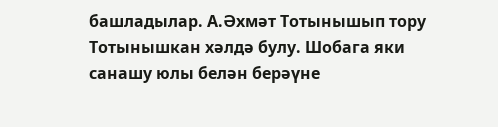башладылар. А.Әхмәт Тотынышып тору Тотынышкан хәлдә булу. Шобага яки санашу юлы белән берәүне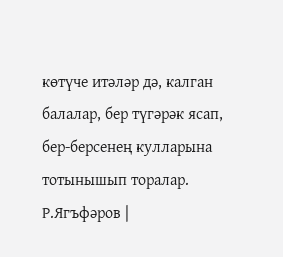көтүче итәләр дә, калган балалар, бер түгәрәк ясап, бер-берсенең кулларына тотынышып торалар. Р.Ягъфәров |